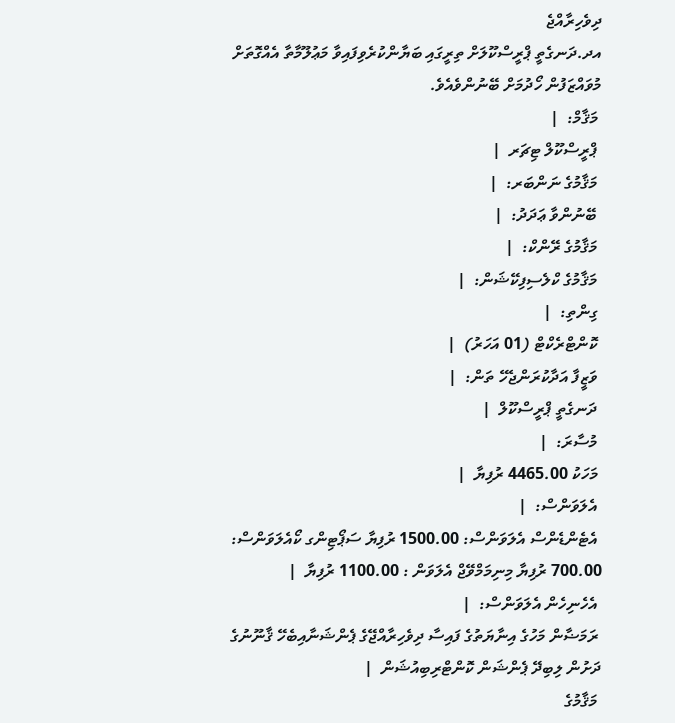ދިވެހިރާއްޖެ
އދ.ދަނގެތީ ޕްރީސްކޫލަށް ތިރީގައި ބަޔާންކުރެވިފައިވާ މަޢުލޫމާތާ އެއްގޮތަށް މުވައްޒަފުން ހޯދުމަށް ބޭނުންވެއެވެ.
 މަޤާމް:  |
 ޕްރީސްކޫލް ޓިޗަރ  |
 މަޤާމުގެ ނަންބަރ:  |
 ބޭނުންވާ ޢަދަދު:  |
 މަޤާމުގެ ރޭންކް:  |
 މަޤާމުގެ ކްލެސިފިކޭޝަން:  |
 ގިންތި:  |
 ކޮންޓްރެކްޓް (01 އަހަރު)  |
 ވަޒީފާ އަދާކުރަންޖެހޭ ތަން:  |
 ދަނގެތީ ޕްރީސްކޫލް  |
 މުސާރަ:  |
 މަހަކު 4465.00 ރުފިޔާ  |
 އެލަވަންސް:  |
 އެޓެންޑެންސް އެލަވަންސް: 1500.00 ރުފިޔާ ސަޕޯޓިންގ ކޯއެލަވަންސް: 700.00 ރުފިޔާ މިނިމަމްވޭޖް އެލަވަން : 1100.00 ރުފިޔާ  |
 އެހެނިހެން އެލަވަންސް:  |
 ރަމަޟާން މަހުގެ އިނާޔަތުގެ ފައިސާ ދިވެހިރާއްޖޭގެ ޕެންޝަނާއިބެހޭ ޤާނޫނުގެ ދަށުން ލިބިދޭ ޕެންޝަން ކޮންޓްރިބިއުޝަން  |
 މަޤާމުގެ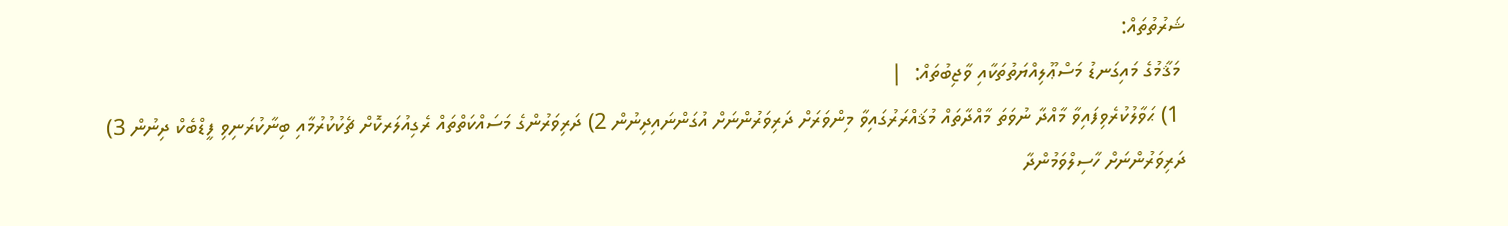ޝަރުތުތައް:
 މަޤާމުގެ މައިގަނޑު މަސްޢޫލިއްޔަތުތަކާއި ވާޖިބުތައް:  |
 1) ޙަވާލުކުރެވިފައިވާ މާއްދާ ނުވަތަ މާއްދާތައް މުޤައްރަރުގައިވާ މިންވަރަށް ދަރިވަރުންނަށް އުގަންނައިދިނުން 2) ދަރިވަރުންގެ މަސައްކަތްތައް ރެގިއުލަރކޮށް ޗެކުކުރުމާއި ބިނާކުރަނިވި ފީޑްބެކް ދިނުން 3) ދަރިވަރުންނަށް ހާސިލްވަމުންދާ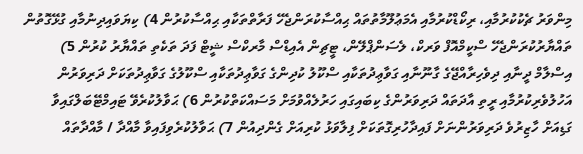މިންވަރު ޗެކުކުރުމާއި، ރިކޯޑްކުރުމާއި އެމަޢުލޫމާތުތައް ޙިއްސާކުރަންޖެހޭ ފަރާތްތަކާއި ޙިއްސާކުރުން 4) ކިޔަވައިދިނުމާއި ގުޅޭގޮތުން ތައްޔާރުކުރަންޖެހޭ ސްކީމްއޮފް ވަރކް، ލެސަންޕްލޭން، ޓީޗިން އެއިޑްސް މާރކްސް ޝީޓް ފަދަ ތަކެތި ތައްޔާރު ކުރުން 5) އިސްލާމް ދީނާއި ދިވެހިރާއްޖޭގެ ގާނޫނާއި ގަވާޢިދުތަކާއި ސްކޫލު ކުދިންގެ ގަވާޢިދުތަކާއި ސްކޫލުގެ ގަވާޢިދުތަކަށް ދަރިވަރުން އަހުލުވެރިކުރުމާއި ރީތި އާދަތައް ދަރިވަރުންގެ ކިބައިގައި ހަރުލެއްވުމަށް މަސައްކަތްކުރުން 6) ޙަވާލުކުރެވޭ ޓައިމްޓޭބަލްގައިވާ ގަޑިއަށް ހާޒިރުވެ ދަރިވަރުންނަށް ފައިދާހުރިގޮތަކަށް ފިލާވަޅު ކުރިއަށް ގެންދިއުން 7) ޙަވާލުކުރެވިފައިވާ މާއްދާ / މާއްދާތައް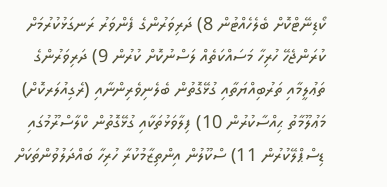ކޯޑިނޭޓްކޮށް ބެލެހެއްޓުން 8) ދަރިވަރުންގެ ފެންވަރު ރަނގަޅުކުރުމަށް ކުރަންޖެހޭ ހުރިހާ މަސައްކަތެއް ލަސްނުކޮށް ކުރުން 9) ދަރިވަރުންގެ ތަޢުލީމާއި ތަރުބިއްޔަތާއި ގުޅޭގޮތުން ބެލެނިވެރިންނާއި (ރެގިއުލަރކޮށް) މަޢުލޫމާތު ޙިއްސާކުރުން 10) ފިލާވަޅުތަކާއި ގުޅޭގޮތުން ކްލާސްރޫމުގައި ޑިސްޕްލޭކުރުން 11) ސްކޫލުން އިންތިޒާމުކުރާ ހުރިހާ ބައްދަލުވުންތަކަށް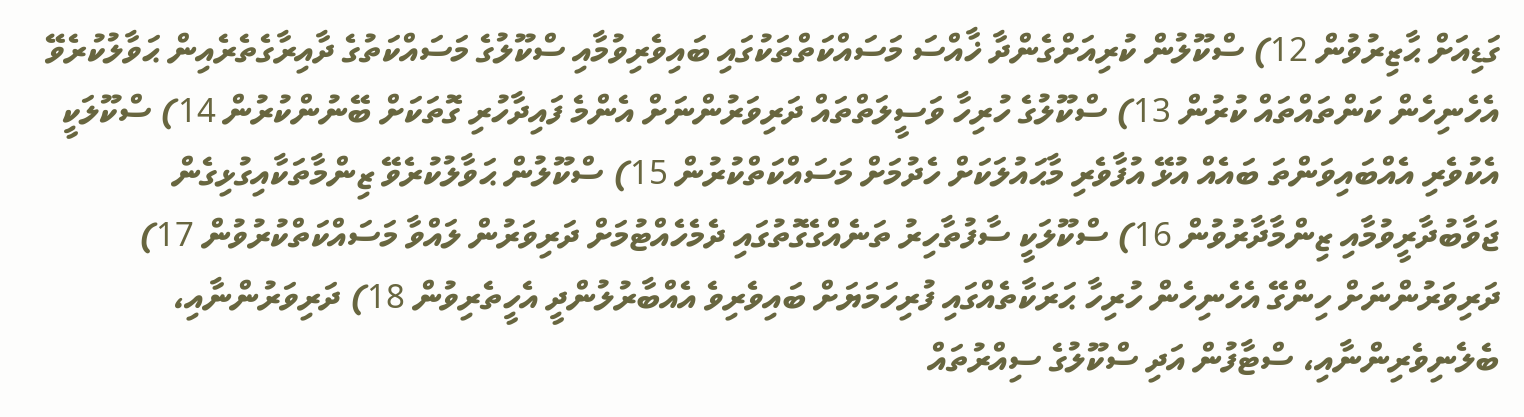ގަޑިއަށް ޙާޒިރުވުން 12) ސްކޫލުން ކުރިއަށްގެންދާ ޚާއްސަ މަސައްކަތްތަކުގައި ބައިވެރިވުމާއި ސްކޫލުގެ މަސައްކަތުގެ ދާއިރާގެތެރެއިން ޙަވާލުކުރެވޭ އެހެނިހެން ކަންތައްތައް ކުރުން 13) ސްކޫލުގެ ހުރިހާ ވަސީލަތްތައް ދަރިވަރުންނަށް އެންމެ ފައިދާހުރި ގޮތަކަށް ބޭނުންކުރުން 14) ސްކޫލަކީ އެކުވެރި އެއްބައިވަންތަ ބައެއް އުޅޭ އުފާވެރި މާޙައުލަކަށް ހެދުމަށް މަސައްކަތްކުރުން 15) ސްކޫލުން ޙަވާލުކުރެވޭ ޒިންމާތަކާއިގުޅިގެން ޖަވާބުދާރީވުމާއި ޒިންމާދާރުވުން 16) ސްކޫލަކީ ސާފުތާހިރު ތަނެއްގެގޮތުގައި ދެމެހެއްޓުމަށް ދަރިވަރުން ލައްވާ މަސައްކަތްކުރުވުން 17) ދަރިވަރުންނަށް ހިންގޭ އެހެނިހެން ހުރިހާ ޙަރަކާތެއްގައި ފުރިހަމަޔަށް ބައިވެރިވެ އެއްބާރުލުންދީ އެހީތެރިވުން 18) ދަރިވަރުންނާއި، ބެލެނިވެރިންނާއި، ސްޓާފުން އަދި ސްކޫލުގެ ސިއްރުތައް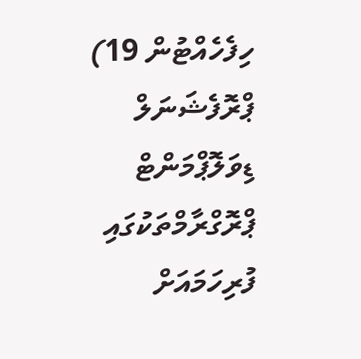ހިފެހެއްޓުން 19) ޕްރޮފެޝަނަލް ޑިވަލޮޕްމަންޓް ޕްރޮގްރާމްތަކުގައި ފުރިހަމައަށް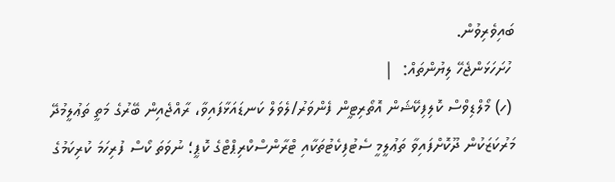ބައިވެރިވުން.
 ހުށަހަޅަންޖެހޭ ލިޔުންތައް:  |
 (ހ) މޯލްޑިވްސް ކޮލިފިކޭޝަން އޮތޯރިޓީން ފެންވަރު/ލެވަލް ކަނޑައަޅާފައިވާ، ރާއްޖެއިން ބޭރުގެ މަތީ ތަޢުލީމުދޭ މަރުކަޒަކުން ދޫކޮށްފައިވާ ތަޢުލީމީ ސެޓުފިކެޓުތަކާއި ޓްރާންސްކްރިޕްޓްގެ ކޮޕީ؛ ނުވަތަ ކޯސް ފުރިހަމަ ކުރިކަމުގެ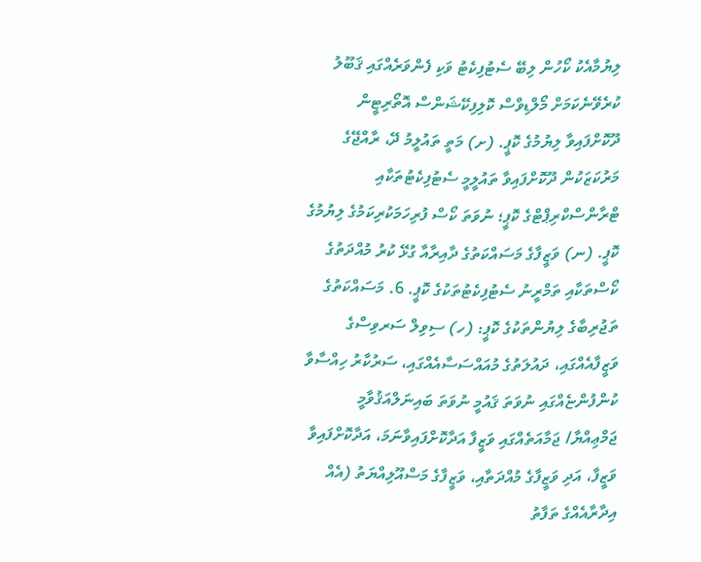ލިޔުމާއެކު ކޯހުން ލިބޭ ސެޓުފިކެޓު ވަކި ފެންވަރެއްގައި ޤަބޫލު ކުރެވޭނެކަމަށް މޯލްޑިވްސް ކޮލިފިކޭޝަންސް އޮތޯރިޓީން ދޫކޮށްފައިވާ ލިޔުމުގެ ކޮޕީ. (ށ) މަތީ ތައުލީމު ދޭ، ރާއްޖޭގެ މަރުކަޒަކުން ދޫކޮށްފައިވާ ތައުލީމީ ސެޓުފިކެޓުތަކާއި ޓްރާންސްކްރިޕްޓްގެ ކޮޕީ؛ ނުވަތަ ކޯސް ފުރިހަމަކުރިކަމުގެ ލިޔުމުގެ ކޮޕީ. (ނ) ވަޒީފާގެ މަސައްކަތުގެ ދާއިރާއާ ގުޅޭ ކުރު މުއްދަތުގެ ކޯސްތަކާއި ތަމްރީނު ސެޓުފިކެޓުތަކުގެ ކޮޕީ. 6. މަސައްކަތުގެ ތަޖުރިބާގެ ލިޔުންތަކުގެ ކޮޕީ: (ހ) ސިވިލް ސަރވިސްގެ ވަޒީފާއެއްގައި، ދައުލަތުގެ މުއައްސަސާއެއްގައި، ސަރުކާރު ހިއްސާވާ ކުންފުންޏެއްގައި ނުވަތަ ޤައުމީ ނުވަތަ ބައިނަލްއަޤުވާމީ ޖަމްޢިއްޔާ/ ޖަމާއަތެއްގައި ވަޒީފާ އަދާކޮށްފައިވާނަމަ، އަދާކޮށްފައިވާ ވަޒީފާ، އަދި ވަޒީފާގެ މުއްދަތާއި، ވަޒީފާގެ މަސްއޫލިއްޔަތު (އެއް އިދާރާއެއްގެ ތަފާތު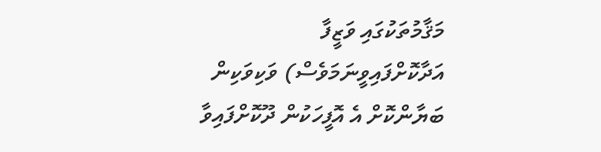މަޤާމުތަކުގައި ވަޒީފާ އަދާކޮށްފައިވީނަމަވެސް) ވަކިވަކިން ބަޔާންކޮށް އެ އޮފީހަކުން ދޫކޮށްފައިވާ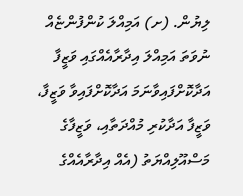ލިޔުން. (ށ) އަމިއްލަ ކުންފުންޏެއް ނުވަތަ އަމިއްލަ އިދާރާއެއްގައި ވަޒީފާ އަދާކޮށްފައިވާނަމަ އަދާކޮށްފައިވާ ވަޒީފާ، ވަޒީފާ އަދާކުރި މުއްދަތާއި، ވަޒީފާގެ މަސްއޫލިއްޔަތު (އެއް އިދާރާއެއްގެ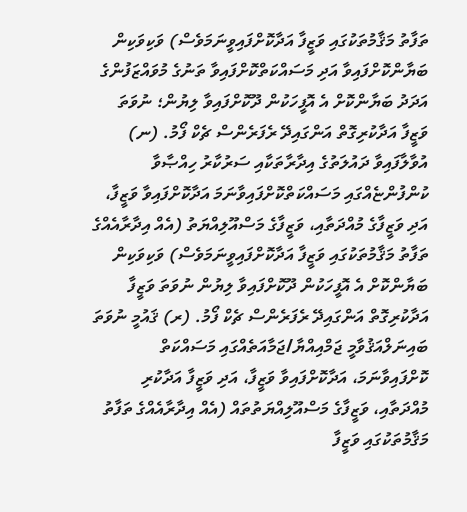ތަފާތު މަޤާމުތަކުގައި ވަޒީފާ އަދާކޮށްފައިވީނަމަވެސް) ވަކިވަކިން ބަޔާންކޮށްފައިވާ އަދި މަސައްކަތްކޮށްފައިވާ ތަނުގެ މުވައްޒަފުންގެ އަދަދު ބަޔާންކޮށް އެ އޮފީހަކުން ދޫކޮށްފައިވާ ލިޔުން؛ ނުވަތަ ވަޒީފާ އަދާކުރިގޮތް އަންގައިދޭ ރެފަރެންސް ޗެކް ފޯމު. (ނ) އުވާލާފައިވާ ދައުލަތުގެ އިދާރާތަކާއި ސަރުކާރު ހިއްޞާވާ ކުންފުންޏެއްގައި މަސައްކަތްކޮށްފައިވާނަމަ އަދާކޮށްފައިވާ ވަޒީފާ، އަދި ވަޒީފާގެ މުއްދަތާއި، ވަޒީފާގެ މަސްއޫލިއްޔަތު (އެއް އިދާރާއެއްގެ ތަފާތު މަޤާމުތަކުގައި ވަޒީފާ އަދާކޮށްފައިވީނަމަވެސް) ވަކިވަކިން ބަޔާންކޮށް އެ އޮފީހަކުން ދޫކޮށްފައިވާ ލިޔުން ނުވަތަ ވަޒީފާ އަދާކުރިގޮތް އަންގައިދޭ ރެފަރެންސް ޗެކް ފޯމު. (ރ) ޤައުމީ ނުވަތަ ބައިނަލްއަޤުވާމީ ޖަމްއިއްޔާ/ޖަމާއަތެއްގައި މަސައްކަތް ކޮށްފައިވާނަމަ، އަދާކޮށްފައިވާ ވަޒީފާ، އަދި ވަޒީފާ އަދާކުރި މުއްދަތާއި، ވަޒީފާގެ މަސްއޫލިއްޔަތުތައް (އެއް އިދާރާއެއްގެ ތަފާތު މަޤާމުތަކުގައި ވަޒީފާ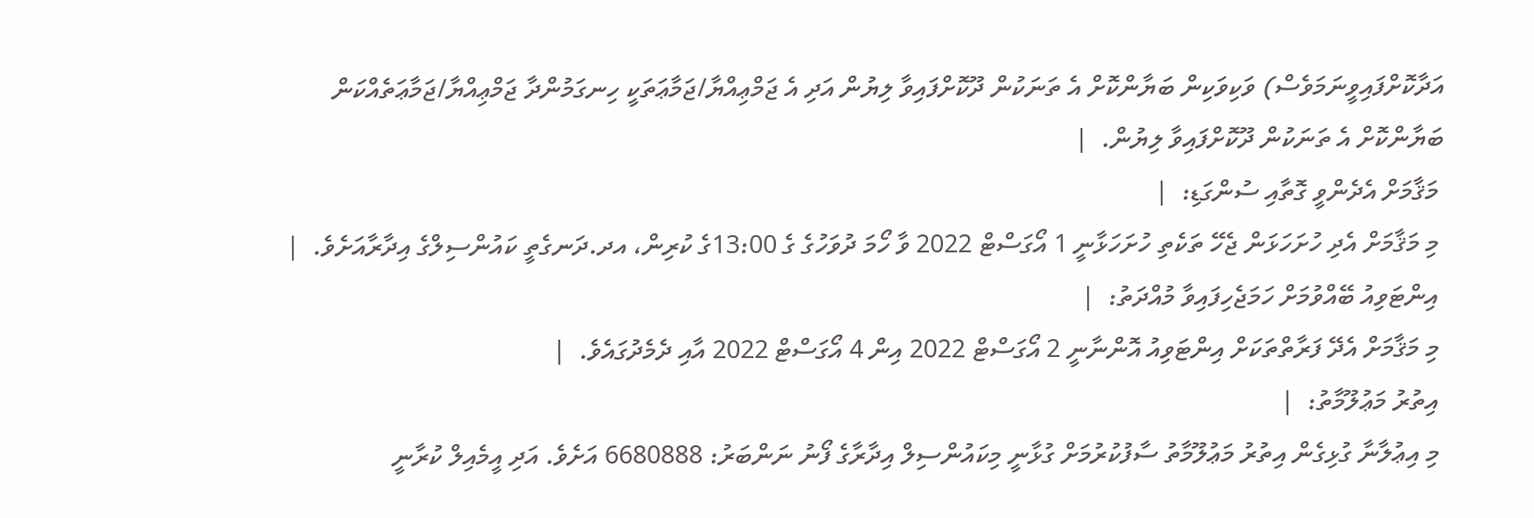އަދާކޮށްފައިވީނަމަވެސް) ވަކިވަކިން ބަޔާންކޮށް އެ ތަނަކުން ދޫކޮށްފައިވާ ލިޔުން އަދި އެ ޖަމްޢިއްޔާ/ޖަމާޢަތަކީ ހިނގަމުންދާ ޖަމްޢިއްޔާ/ޖަމާޢަތެއްކަން ބަޔާންކޮށް އެ ތަނަކުން ދޫކޮށްފައިވާ ލިޔުން.  |
 މަޤާމަށް އެދެންވީ ގޮތާއި ސުންގަޑި:  |
 މި މަޤާމަށް އެދި ހުށަހަޅަން ޖެހޭ ތަކެތި ހުށަހަޅާނީ 1 އޯގަސްޓް 2022 ވާ ހޯމަ ދުވަހުގެ ގެ 13:00ގެ ކުރިން، އދ.ދަނގެތީ ކައުންސިލްގެ އިދާރާއަށެވެ.  |
 އިންޓަވިއު ބޭއްވުމަށް ހަމަޖެހިފައިވާ މުއްދަތު:  |
 މި މަޤާމަށް އެދޭ ފަރާތްތަކަށް އިންޓަވިއު އޮންނާނީ 2 އޯގަސްޓް 2022 އިން 4 އޯގަސްޓް 2022 އާއި ދެމެދުގައެވެ.  |
 އިތުރު މަޢުލޫމާތު:  |
 މި އިޢުލާނާ ގުޅިގެން އިތުރު މަޢުލޫމާތު ސާފުކުރުމަށް ގުޅާނީ މިކައުންސިލް އިދާރާގެ ފޯނު ނަންބަރު: 6680888 އަށެވެ. އަދި އީމެއިލް ކުރާނީ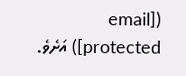([email protected]) އަށެވެ.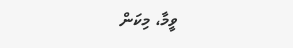ވީމާ، މިކަން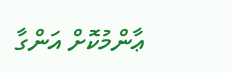ޢާންމުކޮށް އަންގާ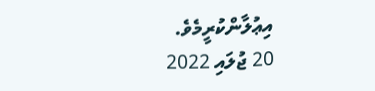އިޢުލާންކުރީމެވެ.
20 ޖުލައި 2022